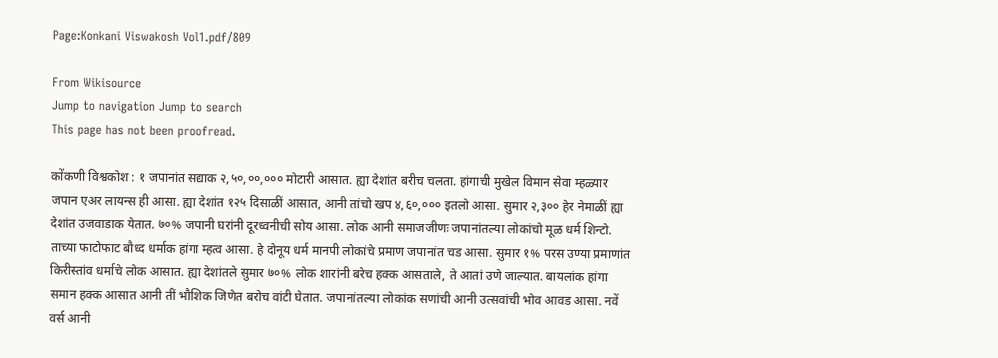Page:Konkani Viswakosh Vol1.pdf/809

From Wikisource
Jump to navigation Jump to search
This page has not been proofread.

कोंकणी विश्वकोश : १ जपानांत सद्याक २,५०,००,००० मोटारी आसात. ह्या देशांत बरीच चलता. हांगाची मुखेल विमान सेवा म्हळ्यार जपान एअर लायन्स ही आसा. ह्या देशांत १२५ दिसाळीं आसात, आनी तांचो खप ४,६०,००० इतलो आसा. सुमार २,३०० हेर नेमाळीं ह्या देशांत उजवाडाक येतात. ७०% जपानी घरांनी दूरध्वनीची सोय आसा. लोक आनी समाजजीणः जपानांतल्या लोकांचो मूळ धर्म शिन्टो. ताच्या फाटोफाट बौध्द धर्माक हांगा म्हत्व आसा. हे दोनूय धर्म मानपी लोकांचे प्रमाण जपानांत चड आसा. सुमार १% परस उण्या प्रमाणांत किरीस्तांव धर्माचे लोक आसात. ह्या देशांतले सुमार ७०% लोक शारांनी बरेच हक्क आसताले, ते आतां उणे जाल्यात. बायलांक हांगा समान हक्क आसात आनी तीं भौशिक जिणेत बरोच वांटी घेतात. जपानांतल्या लोकांक सणांची आनी उत्सवांची भोव आवड आसा. नवें वर्स आनी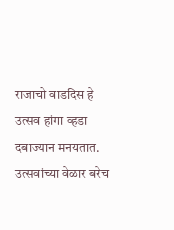राजाचो वाडदिस हे उत्सव हांगा व्हडा दबाज्यान मनयतात. उत्सवांच्या वेळार बरेच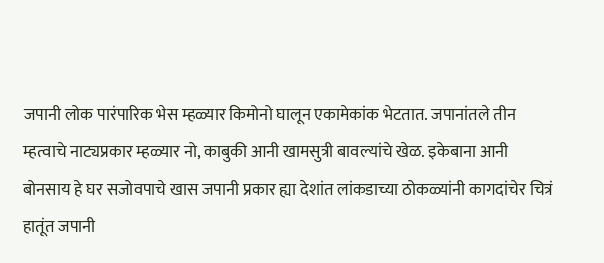जपानी लोक पारंपारिक भेस म्हळ्यार किमोनो घालून एकामेकांक भेटतात. जपानांतले तीन म्हत्वाचे नाट्यप्रकार म्हळ्यार नो, काबुकी आनी खामसुत्री बावल्यांचे खेळ. इकेबाना आनी बोनसाय हे घर सजोवपाचे खास जपानी प्रकार ह्या देशांत लांकडाच्या ठोकळ्यांनी कागदांचेर चित्रं हातूंत जपानी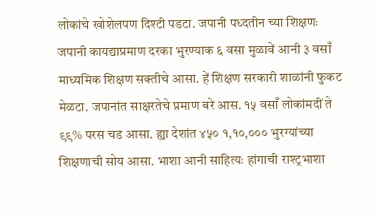लोकांचे खोशेलपण दिश्टी पडटा. जपानी पध्दतीन च्या शिक्षणः जपानी कायद्याप्रमाण दरका भुरण्याक ६ वसा मुळावें आनी ३ वसाँ माध्यमिक शिक्षण सक्तीचे आसा. हें शिक्षण सरकारी शाळांनी फुकट मेळटा. जपानांत साक्षरतेचे प्रमाण बरे आस. १५ वसाँ लोकांमदीं ते ९९% परस चड आसा. ह्या देशांत ४५० १,१०,००० भुरग्यांच्या शिक्षणाची सोय आसा. भाशा आनी साहित्यः हांगाची राश्ट्रभाशा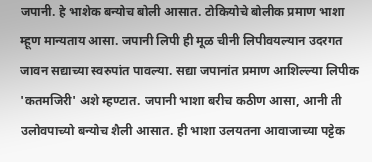जपानी. हे भाशेक बन्योच बोली आसात. टोकियोचे बोलीक प्रमाण भाशा म्हूण मान्यताय आसा. जपानी लिपी ही मूळ चीनी लिपीवयल्यान उदरगत जावन सद्याच्या स्वरुपांत पावल्या. सद्या जपानांत प्रमाण आशिल्ल्या लिपीक 'कतमजिरी' अशे म्हण्टात. जपानी भाशा बरीच कठीण आसा, आनी ती उलोवपाच्यो बन्योच शैली आसात. ही भाशा उलयतना आवाजाच्या पट्टेक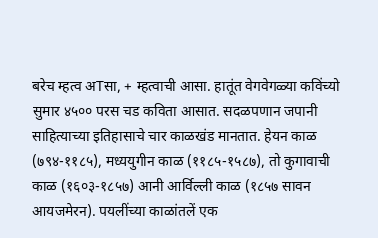बरेच म्हत्व अTसा, + म्हत्वाची आसा. हातूंत वेगवेगळ्या कविंच्यो सुमार ४५०० परस चड कविता आसात. सदळपणान जपानी साहित्याच्या इतिहासाचे चार काळखंड मानतात. हेयन काळ (७९४-११८५), मध्ययुगीन काळ (११८५-१५८७), तो कुगावाची काळ (१६०३-१८५७) आनी आर्विल्ली काळ (१८५७ सावन आयजमेरन). पयलींच्या काळांतलें एक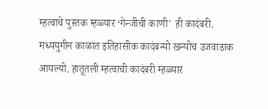म्हत्वाचे पुस्तक म्हळ्यार ‘गेन्जीची काणी' ही कादंबरी. मध्ययुगीन काळांत इतिहासीक कादंबन्यो खन्योच उजवाडाक आयल्यो. हातूंतली म्हत्वाची कादंबरी म्हळ्यार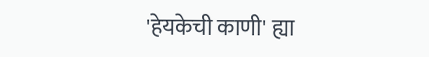'हेयकेची काणी' ह्या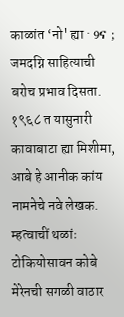काळांत ‘नो' ह्या · 9ና ; जमदग्नि साहित्याची बरोच प्रभाव दिसता. १९६८ त यासुनारी कावाबाटा ह्या मिशीमा, आबे हे आनीक कांय नामनेचे नवे लेखक. म्हत्वाचीं थळांः टोकियोसावन कोबे मेरेनची सगळी वाठार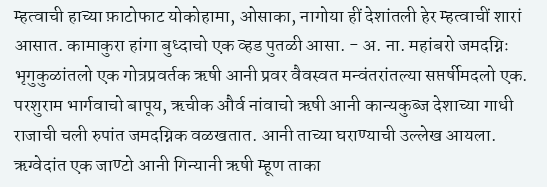म्हत्वाची हाच्या फ़ाटोफाट योकोहामा, ओसाका, नागोया हीं देशांतली हेर म्हत्वाचीं शारां आसात. कामाकुरा हांगा बुध्दाचो एक व्हड पुतळी आसा. - अ. ना. महांबरो जमदग्निः भृगुकुळांतलो एक गोत्रप्रवर्तक ऋषी आनी प्रवर वैवस्वत मन्वंतरांतल्या सप्तर्षीमदलो एक. परशुराम भार्गवाचो बापूय, ऋचीक और्व नांवाचो ऋषी आनी कान्यकुब्ज देशाच्या गाधी राजाची चली रुपांत जमदग्निक वळखतात. आनी ताच्या घराण्याची उल्लेख आयला. ऋग्वेदांत एक जाण्टो आनी गिन्यानी ऋषी म्हूण ताका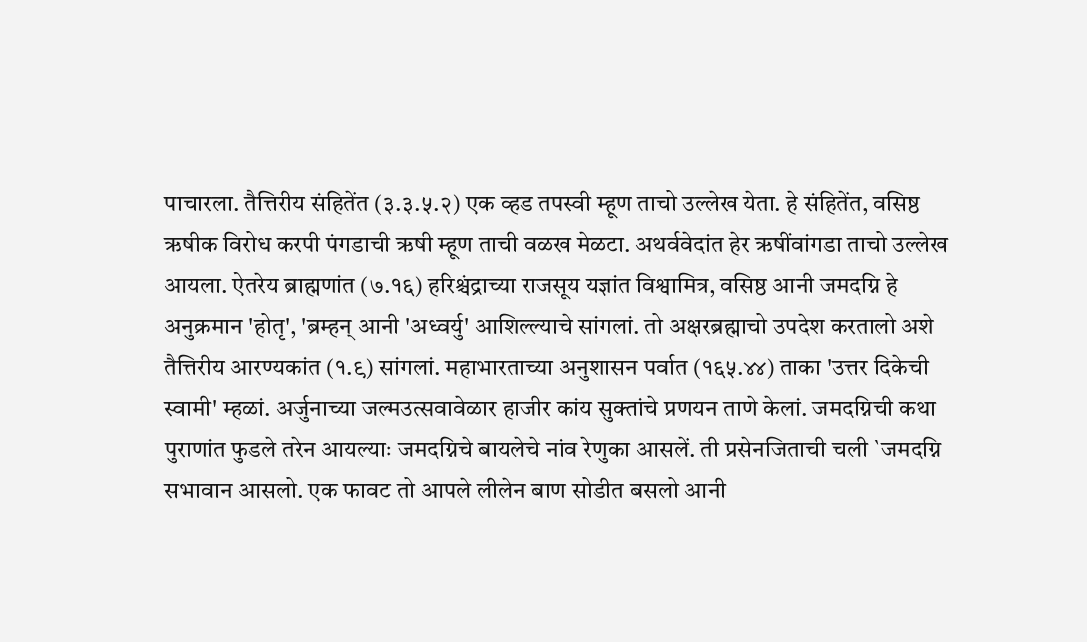पाचारला. तैत्तिरीय संहितेंत (३.३.५.२) एक व्हड तपस्वी म्हूण ताचो उल्लेख येता. हे संहितेंत, वसिष्ठ ऋषीक विरोध करपी पंगडाची ऋषी म्हूण ताची वळख मेळटा. अथर्ववेदांत हेर ऋषींवांगडा ताचो उल्लेख आयला. ऐतरेय ब्राह्मणांत (७.१६) हरिश्चंद्राच्या राजसूय यज्ञांत विश्वामित्र, वसिष्ठ आनी जमदग्नि हे अनुक्रमान 'होतृ', 'ब्रम्हन् आनी 'अध्वर्यु' आशिल्ल्याचे सांगलां. तो अक्षरब्रह्माचो उपदेश करतालो अशे तैत्तिरीय आरण्यकांत (१.९) सांगलां. महाभारताच्या अनुशासन पर्वात (१६५.४४) ताका 'उत्तर दिकेची स्वामी' म्हळां. अर्जुनाच्या जल्मउत्सवावेळार हाजीर कांय सुक्तांचे प्रणयन ताणे केलां. जमदग्निची कथा पुराणांत फुडले तरेन आयल्याः जमदग्निचे बायलेचे नांव रेणुका आसलें. ती प्रसेनजिताची चली `जमदग्नि सभावान आसलो. एक फावट तो आपले लीलेन बाण सोडीत बसलो आनी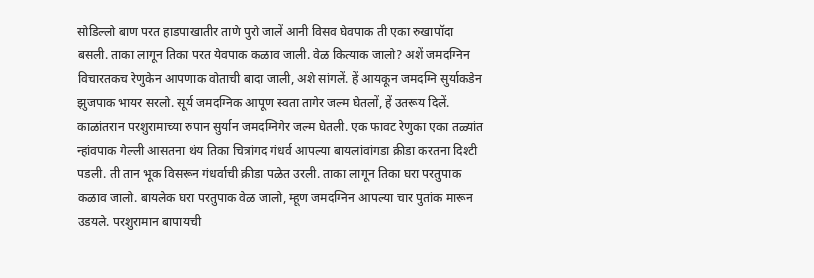सोडिल्लो बाण परत हाडपाखातीर ताणे पुरो जालें आनी विसव घेवपाक ती एका रुखापॉदा बसली. ताका लागून तिका परत येवपाक कळाव जाली. वेळ कित्याक जालो? अशें जमदग्निन विचारतकच रेणुकेन आपणाक वोताची बादा जाली, अशे सांगलें. हें आयकून जमदग्नि सुर्याकडेन झुजपाक भायर सरलो. सूर्य जमदग्निक आपूण स्वता तागेर जल्म घेतलों, हें उतरूय दिलें. काळांतरान परशुरामाच्या रुपान सुर्यान जमदग्निगेर जल्म घेतली. एक फावट रेणुका एका तळ्यांत न्हांवपाक गेल्ली आसतना थंय तिका चित्रांगद गंधर्व आपल्या बायलांवांगडा क्रीडा करतना दिश्टी पडली. ती तान भूक विसरून गंधर्वाची क्रीडा पळेत उरली. ताका लागून तिका घरा परतुपाक कळाव जालो. बायलेक घरा परतुपाक वेळ जालो, म्हूण जमदग्निन आपल्या चार पुतांक मारून उडयले. परशुरामान बापायची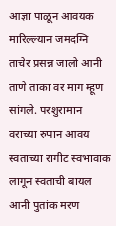आज्ञा पाळून आवयक मारिल्ल्यान जमदग्नि ताचेर प्रसन्न जालो आनी ताणे ताका वर माग म्हूण सांगले. परशुरामान वराच्या रुपान आवय स्वताच्या रागीट स्वभावाक लागून स्वताची बायल आनी पुतांक मरण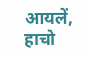आयलें, हाचो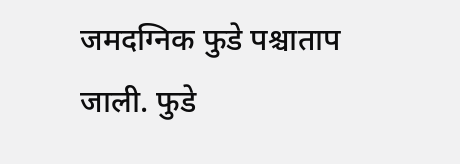जमदग्निक फुडे पश्चाताप जाली. फुडे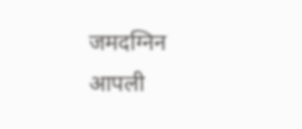जमदग्निन आपली